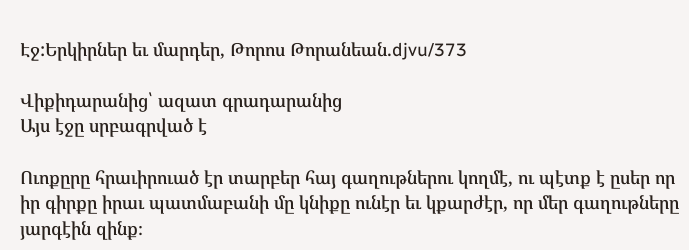Էջ:Երկիրներ եւ մարդեր, Թորոս Թորանեան.djvu/373

Վիքիդարանից՝ ազատ գրադարանից
Այս էջը սրբագրված է

Ուոքըրը հրաւիրուած էր տարբեր հայ գաղութներու կողմէ, ու պէտք է ըսեր որ իր գիրքը իրաւ պատմաբանի մը կնիքը ունէր եւ կքարժէր, որ մեր գաղութները յարգէին զինք։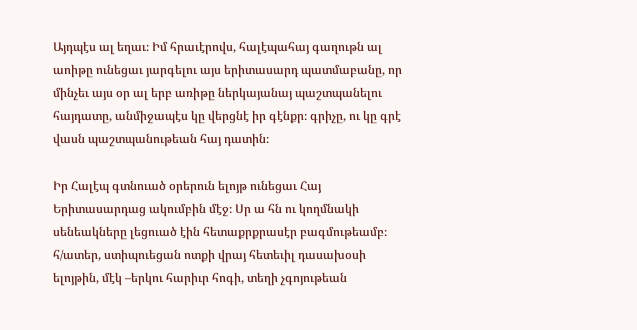Այդպէս ալ եղաւ։ Իմ հրաւէրովս, հալէպահայ գաղութն ալ աոիթը ունեցաւ յարգելու այս երիտասարդ պատմաբանը, որ մինչեւ այս օր ալ երբ առիթը ներկայանայ պաշտպանելու հայդատը, անմիջապէս կը վերցնէ իր գէնքր։ գրիչը, ու կը գրէ վասն պաշտպանութեան հայ դատին։

Իր Հալէպ գտնուած օրերուն ելոյթ ունեցաւ Հայ Երիտասարդաց ակումբին մէջ։ Սր ա հն ու կողմնակի սենեակները լեցուած էին հետաքրքրասէր բագմութեամբ։ հ/ատեր, ստիպուեցան ոտքի վրայ հետեւիլ դասախօսի ելոյթին, մէկ –երկու հարիւր հոգի, տեղի չգոյութեան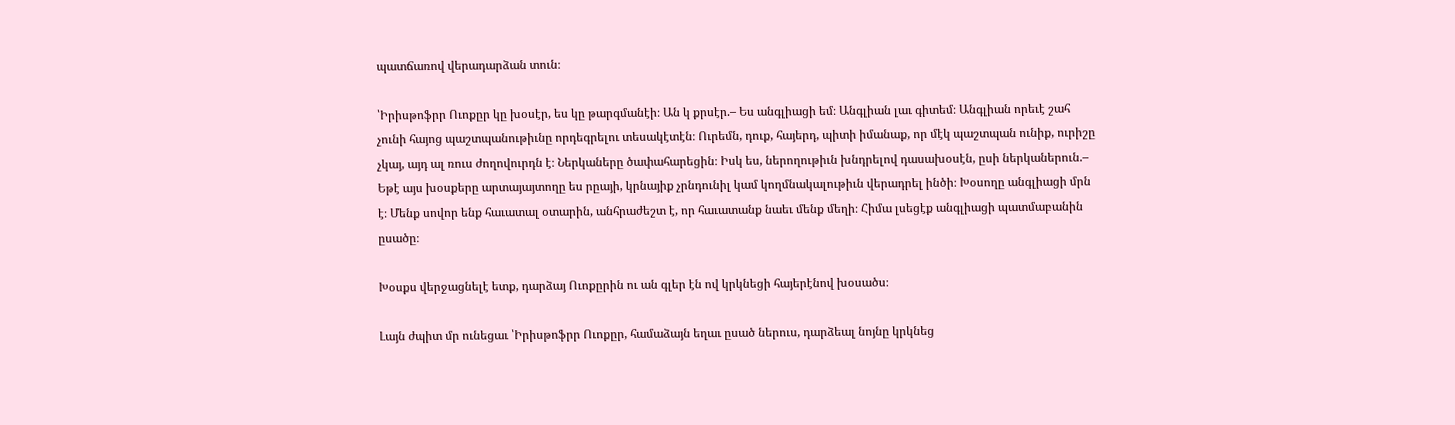պատճառով վերադարձան տուն։

՝Իրիսթոֆրր Ուոքըր կը խօսէր, ես կը թարգմանէի։ Ան կ քրսէր.– Ես անգլիացի եմ։ Անգլիան լաւ գիտեմ։ Անգլիան որեւէ շահ չունի հայոց պաշտպանութիւնը որդեգրելու տեսակէտէն։ Ուրեմն, դուք, հայերդ, պիտի իմանաք, որ մէկ պաշտպան ունիք, ուրիշը չկայ, այդ ալ ռուս ժողովուրդն է։ Ներկաները ծափահարեցին։ Իսկ ես, ներողութիւն խնդրելով դասախօսէն, ըսի ներկաներուն.– Եթէ այս խօսքերը արտայայտողը ես րըայի, կրնայիք չրնդունիլ կամ կողմնակալութիւն վերադրել ինծի։ Խօսողը անգլիացի մրն է։ Մենք սովոր ենք հաւատալ օտարին, անհրաժեշտ է, որ հաւատանք նաեւ մենք մեղի։ Հիմա լսեցէք անգլիացի պատմաբանին ըսածը։

Խօսքս վերջացնելէ ետք, դարձայ Ուոքըրին ու ան գլեր էն ով կրկնեցի հայերէնով խօսածս։

Լայն ժպիտ մր ունեցաւ ՝Իրիսթոֆրր Ուոքըր, համաձայն եղաւ ըսած ներուս, դարձեալ նոյնը կրկնեց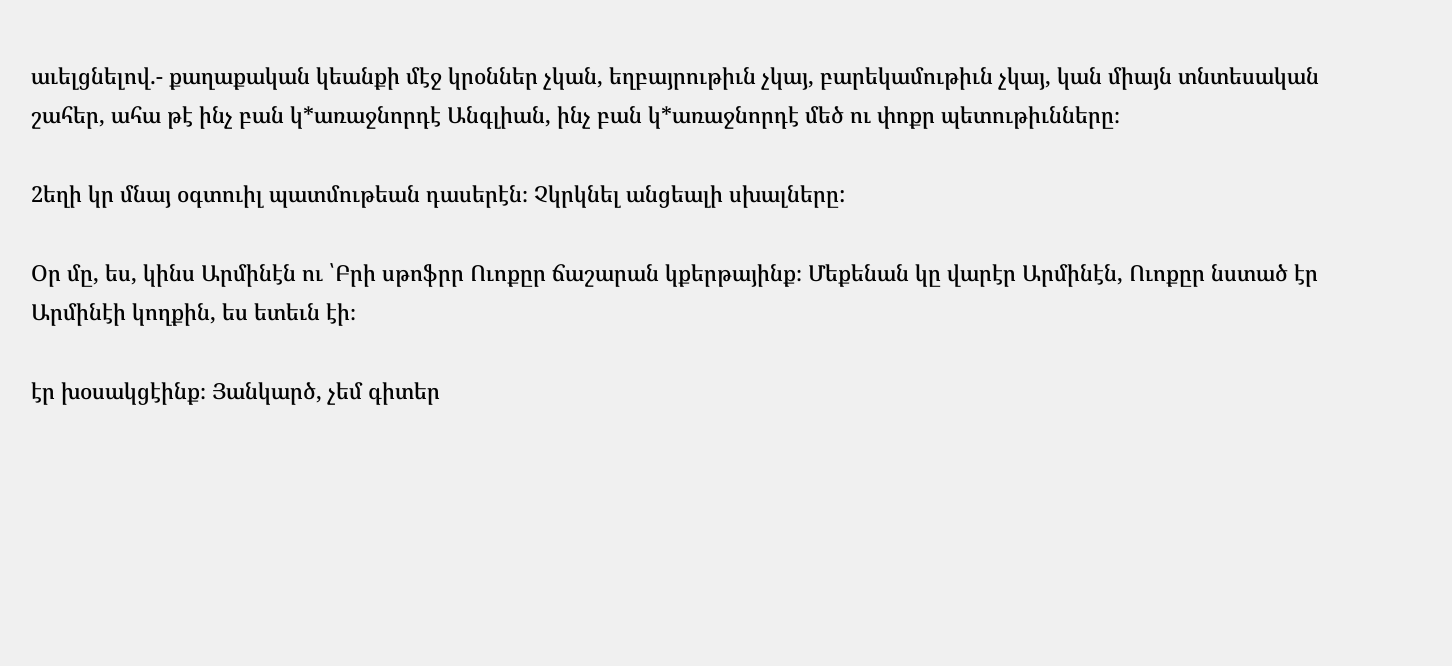աւելցնելով.- քաղաքական կեանքի մէջ կրօններ չկան, եղբայրութիւն չկայ, բարեկամութիւն չկայ, կան միայն տնտեսական շահեր, ահա թէ ինչ բան կ*առաջնորդէ Անգլիան, ինչ բան կ*առաջնորդէ մեծ ու փոքր պետութիւնները։

2եղի կր մնայ օգտուիլ պատմութեան դասերէն։ Չկրկնել անցեալի սխալները:

Օր մը, ես, կինս Արմինէն ու ՝Բրի սթոֆրր Ուոքըր ճաշարան կքերթայինք։ Մեքենան կը վարէր Արմինէն, Ուոքըր նստած էր Արմինէի կողքին, ես ետեւն էի։

էր խօսակցէինք։ Յանկարծ, չեմ գիտեր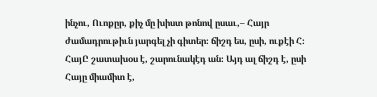ինչու, Ուոքըր, քիչ մը խիստ թոնով ըսաւ,– Հայր ժամադրութիւն յարգել չի գիտեր։ ճիշդ ես, ըսի, ուքէի Հ։ ՀայԸ շատախօս է, շարունակէդ ան։ Այդ ալ ճիշդ է, ըսի Հայը միամիտ է,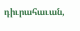դիւրահաւան,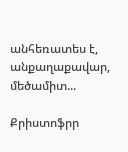անհեռատես է, անքաղաքավար, մեծամիտ...

Քրիստոֆրր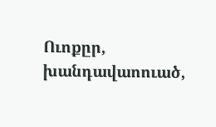Ուոքըր, խանդավաոուած,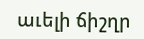աւելի ճիշղր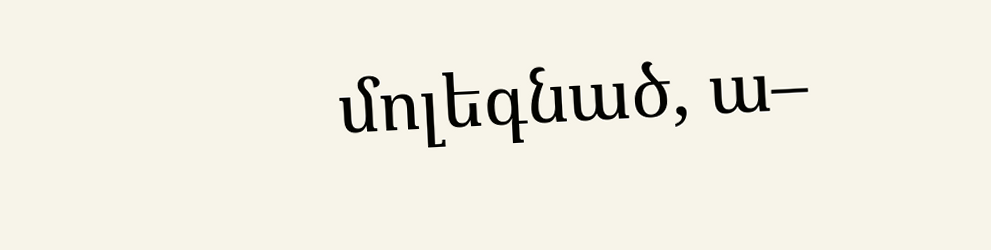մոլեգնած, ա–